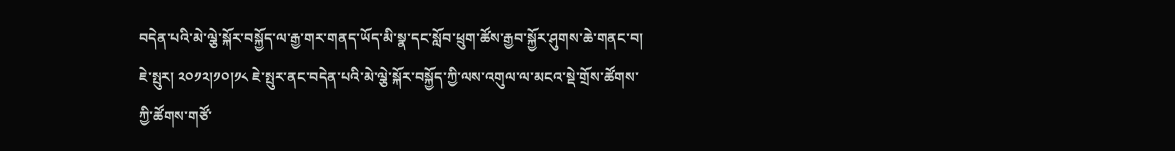བདེན་པའི་མེ་ལྕེ་སྐོར་བསྐྱོད་ལ་རྒྱ་གར་གནད་ཡོད་མི་སྣ་དང་སློབ་ཕྲུག་ཚོས་རྒྱབ་སྐྱོར་ཤུགས་ཆེ་གནང་བ།
ཇེ་སྤུར། ༢༠༡༢།༡༠།༡༨ ཇེ་སྤུར་ནང་བདེན་པའི་མེ་ལྕེ་སྐོར་བསྐྱོད་ཀྱི་ལས་འགུལ་ལ་མངའ་སྡེ་གྲོས་ཚོགས་ཀྱི་ཚོགས་གཙོ་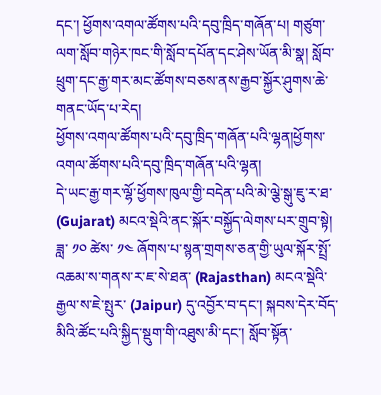དང་། ཕྱོགས་འགལ་ཚོགས་པའི་དབུ་ཁྲིད་གཞོན་པ། གཙུག་ལག་སློབ་གཉེར་ཁང་གི་སློབ་དཔོན་དང་ཤེས་ཡོན་མི་སྣ། སློབ་ཕྲུག་དང་རྒྱ་གར་མང་ཚོགས་བཅས་ནས་རྒྱབ་སྐྱོར་ཤུགས་ཆེ་གནང་ཡོད་པ་རེད།
ཕྱོགས་འགལ་ཚོགས་པའི་དབུ་ཁྲིད་གཞོན་པའི་ལྷན།ཕྱོགས་འགལ་ཚོགས་པའི་དབུ་ཁྲིད་གཞོན་པའི་ལྷན།
དེ་ཡང་རྒྱ་གར་ལྷོ་ཕྱོགས་ཁུལ་གྱི་བདེན་པའི་མེ་ལྕེ་སྒུ་ཇུ་ར་ཐ་ (Gujarat) མངའ་སྡེའི་ནང་སྐོར་བསྐྱོད་ལེགས་པར་གྲུབ་སྟེ། ཟླ་ ༡༠ ཚེས་ ༡༤ ཞོགས་པ་སྙན་གྲགས་ཅན་གྱི་ཡུལ་སྐོར་སྤྲོ་འཆམ་ས་གནས་ར་ཇ་སེ་ཐན་ (Rajasthan) མངའ་སྡེའི་རྒྱལ་ས་ཇེ་སྤུར་ (Jaipur) དུ་འབྱོར་བ་དང་། སྐབས་དེར་བོད་མིའི་ཚོང་པའི་སྐྱིད་སྡུག་གི་འཐུས་མི་དང་། སློབ་སྟོན་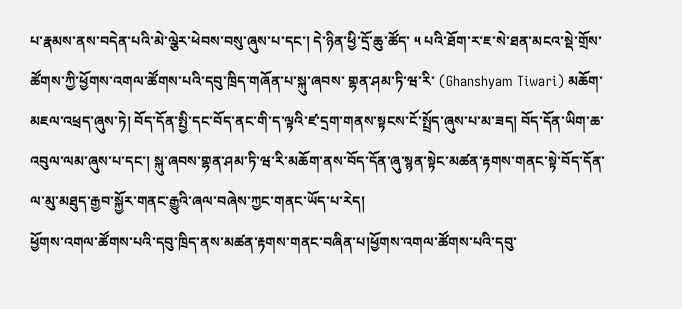པ་རྣམས་ནས་བདེན་པའི་མེ་ལྕེར་ཕེབས་བསུ་ཞུས་པ་དང་། དེ་ཉིན་ཕྱི་དྲོ་ཆུ་ཚོད་ ༥ པའི་ཐོག་ར་ཇ་སེ་ཐན་མངའ་སྡེ་གྲོས་ཚོགས་ཀྱི་ཕྱོགས་འགལ་ཚོགས་པའི་དབུ་ཁྲིད་གཞོན་པ་སྐུ་ཞབས་ གྷན་ཤམ་ཏི་ཝ་རི་ (Ghanshyam Tiwari) མཆོག་མཇལ་འཕྲད་ཞུས་ཏེ། བོད་དོན་སྤྱི་དང་བོད་ནང་གི་ད་ལྟའི་ཛ་དྲག་གནས་སྟངས་ངོ་སྤྲོད་ཞུས་པ་མ་ཟད། བོད་དོན་ཡིག་ཆ་འབུལ་ལམ་ཞུས་པ་དང་། སྐུ་ཞབས་གྷན་ཤམ་ཏི་ཝ་རི་མཆོག་ནས་བོད་དོན་ཞུ་སྙན་སྟེང་མཚན་རྟགས་གནང་སྟེ་བོད་དོན་ལ་མུ་མཐུད་རྒྱབ་སྐྱོར་གནང་རྒྱུའི་ཞལ་བཞེས་ཀྱང་གནང་ཡོད་པ་རེད།
ཕྱོགས་འགལ་ཚོགས་པའི་དབུ་ཁྲིད་ནས་མཚན་རྟགས་གནང་བཞིན་པ།ཕྱོགས་འགལ་ཚོགས་པའི་དབུ་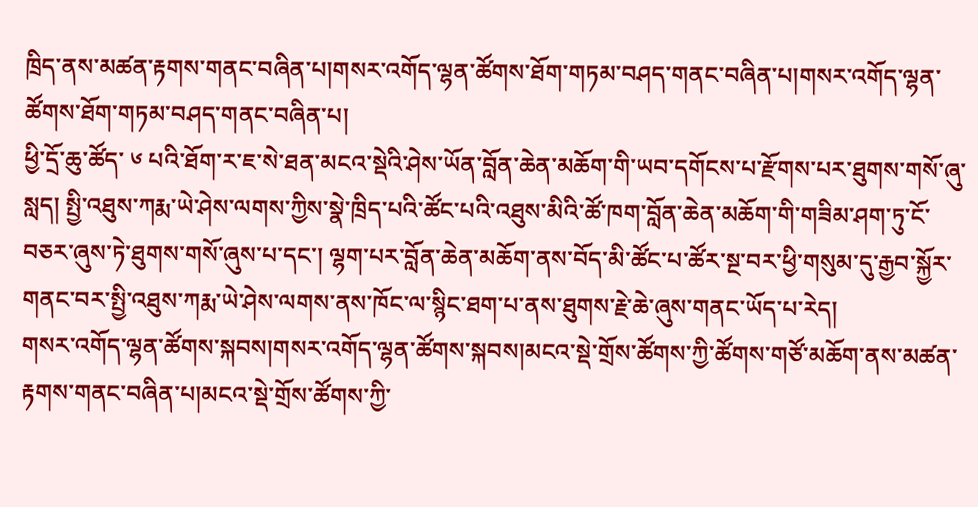ཁྲིད་ནས་མཚན་རྟགས་གནང་བཞིན་པ།གསར་འགོད་ལྷན་ཚོགས་ཐོག་གཏམ་བཤད་གནང་བཞིན་པ།གསར་འགོད་ལྷན་ཚོགས་ཐོག་གཏམ་བཤད་གནང་བཞིན་པ།
ཕྱི་དྲོ་ཆུ་ཚོད་ ༦ པའི་ཐོག་ར་ཇ་སེ་ཐན་མངའ་སྡེའི་ཤེས་ཡོན་བློན་ཆེན་མཆོག་གི་ཡབ་དགོངས་པ་རྫོགས་པར་ཐུགས་གསོ་ཞུ་སླད། སྤྱི་འཐུས་ཀརྨ་ཡེ་ཤེས་ལགས་ཀྱིས་སྣེ་ཁྲིད་པའི་ཚོང་པའི་འཐུས་མིའི་ཚོ་ཁག་བློན་ཆེན་མཆོག་གི་གཟིམ་ཤག་ཏུ་ངོ་བཅར་ཞུས་ཏེ་ཐུགས་གསོ་ཞུས་པ་དང་། ལྷག་པར་བློན་ཆེན་མཆོག་ནས་བོད་མི་ཚོང་པ་ཚོར་སྔ་བར་ཕྱི་གསུམ་དུ་རྒྱབ་སྐྱོར་གནང་བར་སྤྱི་འཐུས་ཀརྨ་ཡེ་ཤེས་ལགས་ནས་ཁོང་ལ་སྙིང་ཐག་པ་ནས་ཐུགས་རྗེ་ཆེ་ཞུས་གནང་ཡོད་པ་རེད།
གསར་འགོད་ལྷན་ཚོགས་སྐབས།གསར་འགོད་ལྷན་ཚོགས་སྐབས།མངའ་སྡེ་གྲོས་ཚོགས་ཀྱི་ཚོགས་གཙོ་མཆོག་ནས་མཚན་རྟགས་གནང་བཞིན་པ།མངའ་སྡེ་གྲོས་ཚོགས་ཀྱི་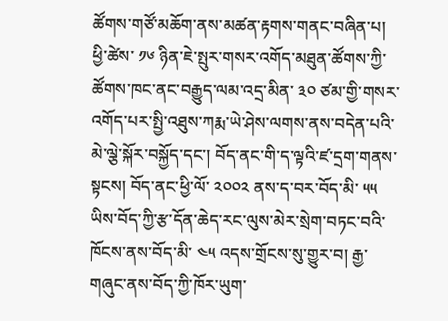ཚོགས་གཙོ་མཆོག་ནས་མཚན་རྟགས་གནང་བཞིན་པ།
ཕྱི་ཚེས་ ༡༦ ཉིན་ཇེ་སྤུར་གསར་འགོད་མཐུན་ཚོགས་ཀྱི་ཚོགས་ཁང་ནང་བརྒྱུད་ལམ་འདྲ་མིན་ ༣༠ ཙམ་གྱི་གསར་འགོད་པར་སྤྱི་འཐུས་ཀརྨ་ཡེ་ཤེས་ལགས་ནས་བདེན་པའི་མེ་ལྕེ་སྐོར་བསྐྱོད་དང་། བོད་ནང་གི་ད་ལྟའི་ཛ་དྲག་གནས་སྟངས། བོད་ནང་ཕྱི་ལོ་ ༢༠༠༢ ནས་ད་བར་བོད་མི་ ༥༥ ཡིས་བོད་ཀྱི་རྩ་དོན་ཆེད་རང་ལུས་མེར་སྲེག་བཏང་བའི་ཁོངས་ནས་བོད་མི་ ༤༥ འདས་གྲོངས་སུ་གྱུར་བ། རྒྱ་གཞུང་ནས་བོད་ཀྱི་ཁོར་ཡུག་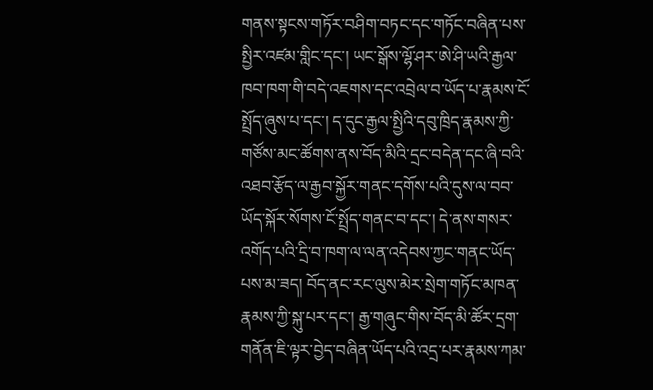གནས་སྟངས་གཏོར་བཤིག་བཏང་དང་གཏོང་བཞིན་པས་སྤྱིར་འཛམ་གླིང་དང་། ཡང་སྒོས་ལྷོ་ཤར་ཨེ་ཤི་ཡའི་རྒྱལ་ཁབ་ཁག་གི་བདེ་འཇགས་དང་འབྲེལ་བ་ཡོད་པ་རྣམས་ངོ་སྤྲོད་ཞུས་པ་དང་། ད་དུང་རྒྱལ་སྤྱིའི་དབུ་ཁྲིད་རྣམས་ཀྱི་གཙོས་མང་ཚོགས་ནས་བོད་མིའི་དྲང་བདེན་དང་ཞི་བའི་འཐབ་རྩོད་ལ་རྒྱབ་སྐྱོར་གནང་དགོས་པའི་དུས་ལ་བབ་ཡོད་སྐོར་སོགས་ངོ་སྤྲོད་གནང་བ་དང་། དེ་ནས་གསར་འགོད་པའི་དྲི་བ་ཁག་ལ་ལན་འདེབས་ཀྱང་གནང་ཡོད་པས་མ་ཟད། བོད་ནང་རང་ལུས་མེར་སྲེག་གཏོང་མཁན་རྣམས་ཀྱི་སྐུ་པར་དང་། རྒྱ་གཞུང་གིས་བོད་མི་ཚོར་དྲག་གནོན་ཇི་ལྟར་བྱེད་བཞིན་ཡོད་པའི་འདྲ་པར་རྣམས་ཀམ་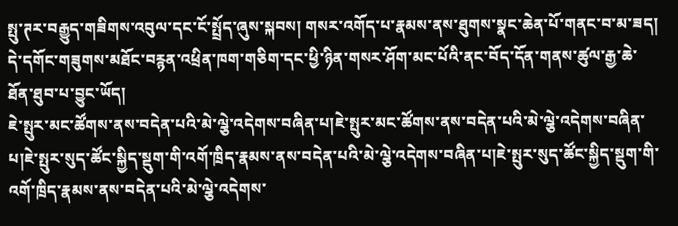སྤུ་ཊར་བརྒྱུད་གཟིགས་འབུལ་དང་ངོ་སྤྲོད་ཞུས་སྐབས། གསར་འགོད་པ་རྣམས་ནས་ཐུགས་སྣང་ཆེན་པོ་གནང་བ་མ་ཟད། དེ་དགོང་གཟུགས་མཐོང་བརྙན་འཕྲིན་ཁག་གཅིག་དང་ཕྱི་ཉིན་གསར་ཤོག་མང་པོའི་ནང་བོད་དོན་གནས་ཚུལ་རྒྱ་ཆེ་ཐོན་ཐུབ་པ་བྱུང་ཡོད།
ཇེ་སྤུར་མང་ཚོགས་ནས་བདེན་པའི་མེ་ལྕེ་འདེགས་བཞིན་པ།ཇེ་སྤུར་མང་ཚོགས་ནས་བདེན་པའི་མེ་ལྕེ་འདེགས་བཞིན་པ།ཇེ་སྤུར་སུད་ཚོང་སྐྱིད་སྡུག་གི་འགོ་ཁྲིད་རྣམས་ནས་བདེན་པའི་མེ་ལྕེ་འདེགས་བཞིན་པ།ཇེ་སྤུར་སུད་ཚོང་སྐྱིད་སྡུག་གི་འགོ་ཁྲིད་རྣམས་ནས་བདེན་པའི་མེ་ལྕེ་འདེགས་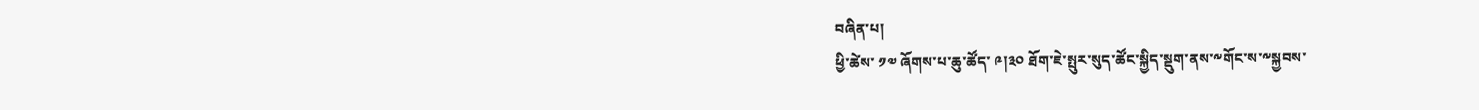བཞིན་པ།
ཕྱི་ཚེས་ ༡༧ ཞོགས་པ་ཆུ་ཚོད་ ༩།༣༠ ཐོག་ཇེ་སྤུར་སུད་ཚོང་སྐྱིད་སྡུག་ནས་༸གོང་ས་༸སྐྱབས་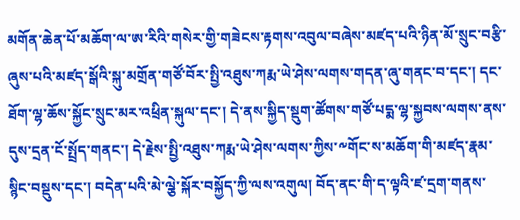མགོན་ཆེན་པོ་མཆོག་ལ་ཨ་རིའི་གསེར་གྱི་གཟེངས་རྟགས་འབུལ་བཞེས་མཛད་པའི་ཉིན་མོ་སྲུང་བརྩི་ཞུས་པའི་མཛད་སྒོའི་སྐུ་མགྲོན་གཙོ་བོར་སྤྱི་འཐུས་ཀརྨ་ཡེ་ཤེས་ལགས་གདན་ཞུ་གནང་བ་དང་། དང་ཐོག་ལྷ་ཆོས་སྐྱོང་སྲུང་མར་འཕྲིན་སྐུལ་དང་། དེ་ནས་སྐྱིད་སྡུག་ཚོགས་གཙོ་པདྨ་ལྷ་སྐྱབས་ལགས་ནས་དུས་དྲན་ངོ་སྤྲོད་གནང་། དེ་རྗེས་སྤྱི་འཐུས་ཀརྨ་ཡེ་ཤེས་ལགས་ཀྱིས་༸གོང་ས་མཆོག་གི་མཛད་རྣམ་སྙིང་བསྡུས་དང་། བདེན་པའི་མེ་ལྕེ་སྐོར་བསྐྱོད་ཀྱི་ལས་འགུལ། བོད་ནང་གི་ད་ལྟའི་ཛ་དྲག་གནས་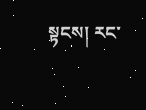སྟངས། རང་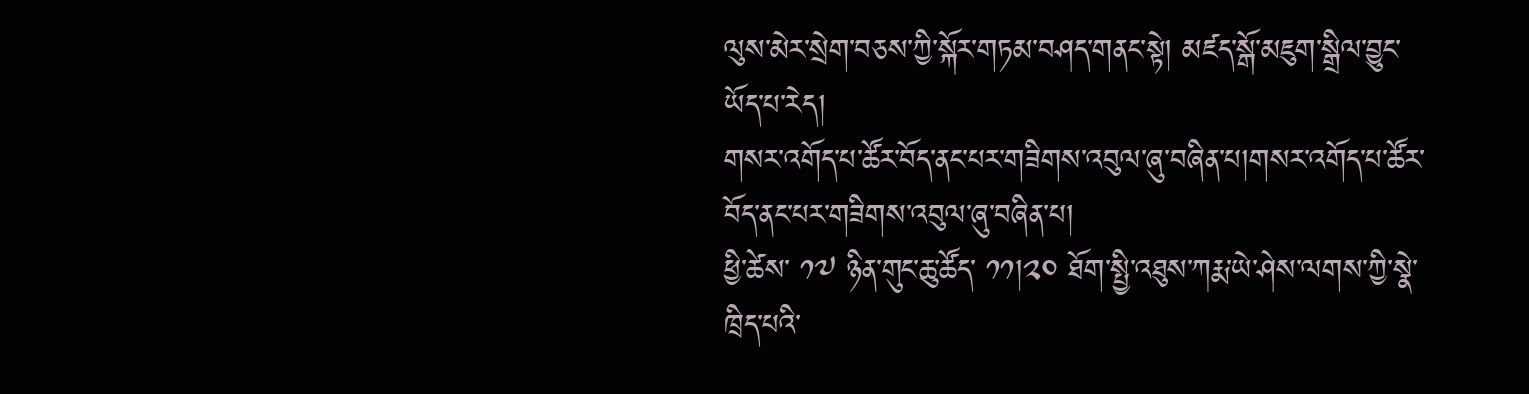ལུས་མེར་སྲེག་བཅས་ཀྱི་སྐོར་གཏམ་བཤད་གནང་སྟེ། མཛད་སྒོ་མཇུག་སྒྲིལ་བྱུང་ཡོད་པ་རེད།
གསར་འགོད་པ་ཚོར་བོད་ནང་པར་གཟིགས་འབུལ་ཞུ་བཞིན་པ།གསར་འགོད་པ་ཚོར་བོད་ནང་པར་གཟིགས་འབུལ་ཞུ་བཞིན་པ།
ཕྱི་ཚེས་ ༡༧ ཉིན་གུང་ཆུ་ཚོད་ ༡༡།༢༠ ཐོག་སྤྱི་འཐུས་ཀརྨ་ཡེ་ཤེས་ལགས་ཀྱི་སྣེ་ཁྲིད་པའི་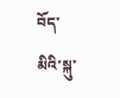བོད་མིའི་སྐུ་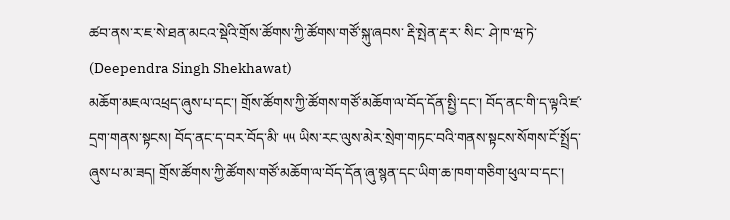ཚབ་ནས་ར་ཇ་སེ་ཐན་མངའ་སྡེའི་གྲོས་ཚོགས་ཀྱི་ཚོགས་གཙོ་སྐུ་ཞབས་ རྡི་སྤེན་རྡ་ར་ སིང་ ཤེ་ཁ་ཝ་ཏེ་ (Deependra Singh Shekhawat)
མཆོག་མཇལ་འཕྲད་ཞུས་པ་དང་། གྲོས་ཚོགས་ཀྱི་ཚོགས་གཙོ་མཆོག་ལ་བོད་དོན་སྤྱི་དང་། བོད་ནང་གི་ད་ལྟའི་ཛ་དྲག་གནས་སྟངས། བོད་ནང་ད་བར་བོད་མི་ ༥༥ ཡིས་རང་ལུས་མེར་སྲེག་གཏང་བའི་གནས་སྟངས་སོགས་ངོ་སྤྲོད་ཞུས་པ་མ་ཟད། གྲོས་ཚོགས་ཀྱི་ཚོགས་གཙོ་མཆོག་ལ་བོད་དོན་ཞུ་སྙན་དང་ཡིག་ཆ་ཁག་གཅིག་ཕུལ་བ་དང་།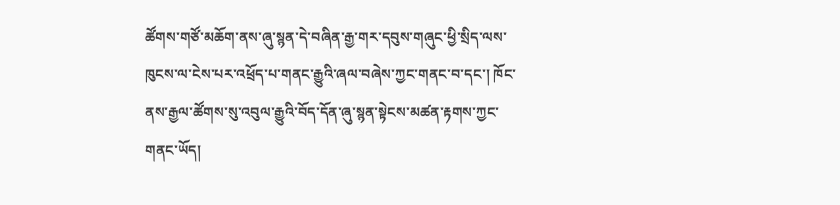ཚོགས་གཙོ་མཆོག་ནས་ཞུ་སྙན་དེ་བཞིན་རྒྱ་གར་དབུས་གཞུང་ཕྱི་སྲིད་ལས་ཁུངས་ལ་ངེས་པར་འཕྲོད་པ་གནང་རྒྱུའི་ཞལ་བཞེས་ཀྱང་གནང་བ་དང་། ཁོང་ནས་རྒྱལ་ཚོགས་སུ་འབུལ་རྒྱུའི་བོད་དོན་ཞུ་སྙན་སྟེངས་མཚན་རྟགས་ཀྱང་གནང་ཡོད།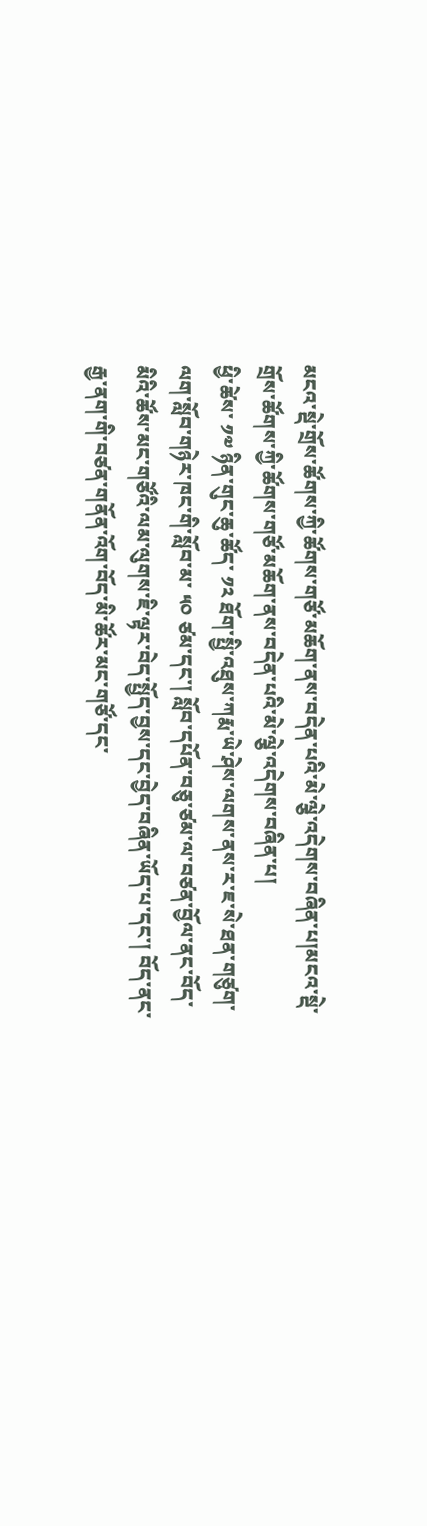མངའ་སྡེ་གྲོས་ཚོགས་ཀྱི་ཚོགས་གཙོ་མཆོག་ནས་བདེན་པའི་མེ་ལྕེ་འདེགས་བཞིན་པ།མངའ་སྡེ་གྲོས་ཚོགས་ཀྱི་ཚོགས་གཙོ་མཆོག་ནས་བདེན་པའི་མེ་ལྕེ་འདེགས་བཞིན་པ།
ཕྱི་ཚེས་ ༡༧ ཉིན་གུང་ཆུ་ཚོད་ ༡༢ ཐོག་སྤྱི་འཐུས་ཀརྨ་ཡེ་ཤེས་ལགས་ནས་ར་ཇ་སེ་ཐན་གཙུག་ལག་སློབ་གཉེར་ཁང་གི་སློབ་མ་ ༥༠ ཙམ་དང་། སློབ་དཔོན་བཅུ་ཙམ་ལ་བཙན་བྱོལ་ནང་བོད་མིའི་ཚོས་མང་གཙོའི་ལམ་ལུགས་ཇི་ལྟར་བེད་སྤྱོད་བྱས་དང་བྱེད་བཞིན་ཡོད་པ་དང་། བོད་ནང་རྒྱ་ནག་གི་བཙན་གནོན་འོག་བོད་མི་ཚོར་མང་གཙོ་དང་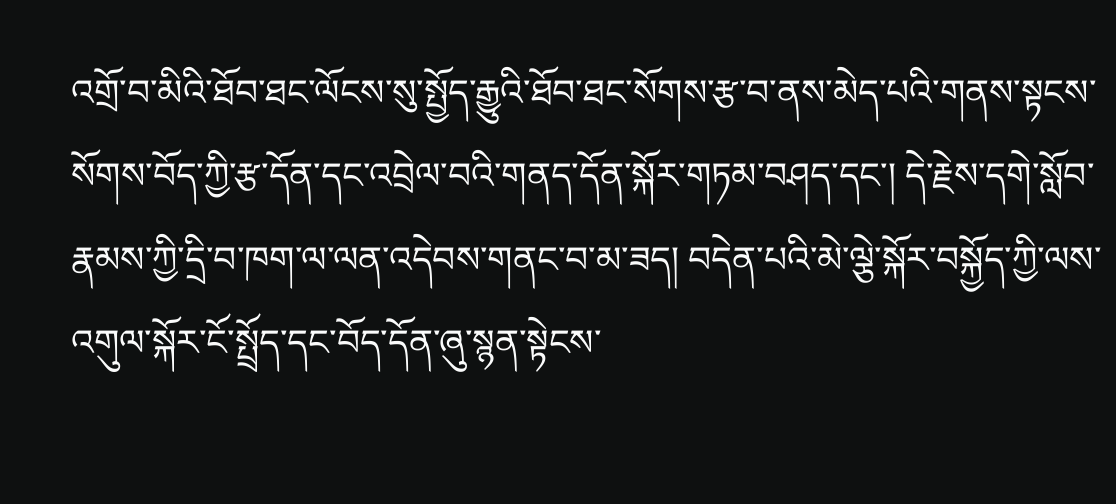འགྲོ་བ་མིའི་ཐོབ་ཐང་ལོངས་སུ་སྤྱོད་རྒྱུའི་ཐོབ་ཐང་སོགས་རྩ་བ་ནས་མེད་པའི་གནས་སྟངས་སོགས་བོད་ཀྱི་རྩ་དོན་དང་འབྲེལ་བའི་གནད་དོན་སྐོར་གཏམ་བཤད་དང་། དེ་རྗེས་དགེ་སློབ་རྣམས་ཀྱི་དྲི་བ་ཁག་ལ་ལན་འདེབས་གནང་བ་མ་ཟད། བདེན་པའི་མེ་ལྕེ་སྐོར་བསྐྱོད་ཀྱི་ལས་འགུལ་སྐོར་ངོ་སྤྲོད་དང་བོད་དོན་ཞུ་སྙན་སྟེངས་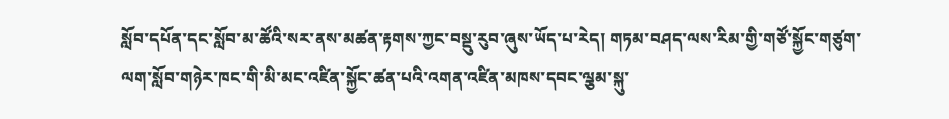སློབ་དཔོན་དང་སློབ་མ་ཚོའི་སར་ནས་མཚན་རྟགས་ཀྱང་བསྡུ་རུབ་ཞུས་ཡོད་པ་རེད། གཏམ་བཤད་ལས་རིམ་གྱི་གཙོ་སྐྱོང་གཙུག་ལག་སློབ་གཉེར་ཁང་གི་མི་མང་འཛིན་སྐྱོང་ཚན་པའི་འགན་འཛིན་མཁས་དབང་ལྕམ་སྐུ་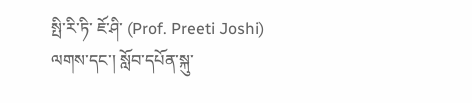སྤི་རི་ཏི་ ཇོ་ཤི་ (Prof. Preeti Joshi) ལགས་དང་། སློབ་དཔོན་སྐུ་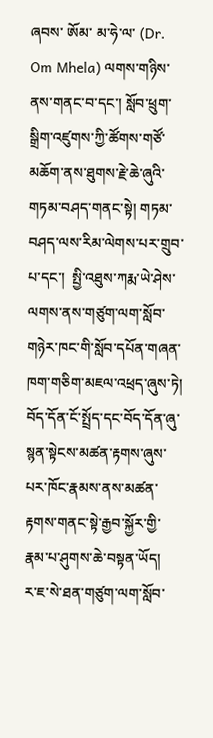ཞབས་ ཨོམ་ མ་ཧེ་ལ་ (Dr. Om Mhela) ལགས་གཉིས་ནས་གནང་བ་དང་། སློབ་ཕྲུག་སྒྲིག་འཛུགས་ཀྱི་ཚོགས་གཙོ་མཆོག་ནས་ཐུགས་རྗེ་ཆེ་ཞུའི་གཏམ་བཤད་གནང་སྟེ། གཏམ་བཤད་ལས་རིམ་ལེགས་པར་གྲུབ་པ་དང་།  སྤྱི་འཐུས་ཀརྨ་ཡེ་ཤེས་ལགས་ནས་གཙུག་ལག་སློབ་གཉེར་ཁང་གི་སློབ་དཔོན་གཞན་ཁག་གཅིག་མཇལ་འཕྲད་ཞུས་ཏེ། བོད་དོན་ངོ་སྤྲོད་དང་བོད་དོན་ཞུ་སྙན་སྟེངས་མཚན་རྟགས་ཞུས་པར་ཁོང་རྣམས་ནས་མཚན་རྟགས་གནང་སྟེ་རྒྱབ་སྐྱོར་གྱི་རྣམ་པ་ཤུགས་ཆེ་བསྟན་ཡོད།
ར་ཇ་སེ་ཐན་གཙུག་ལག་སློབ་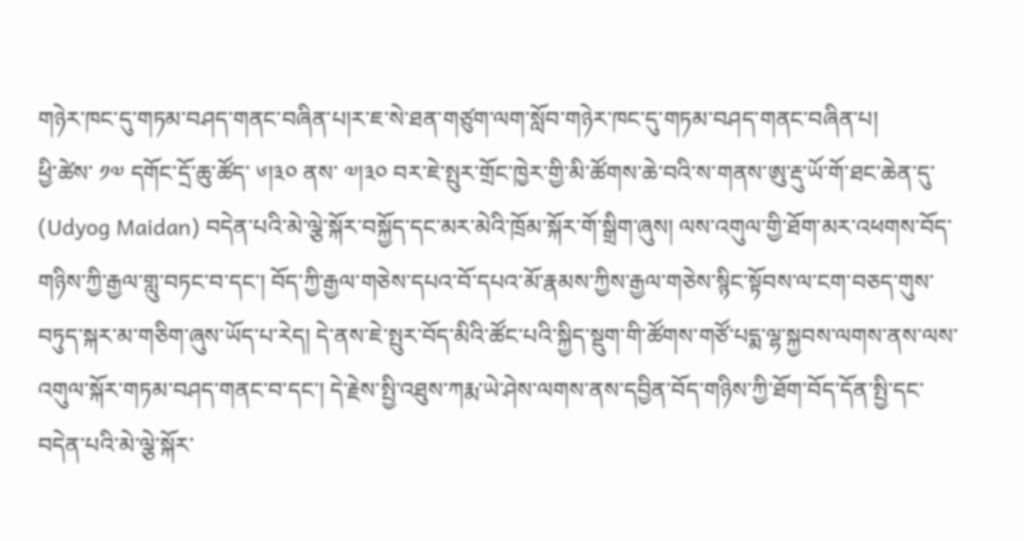གཉེར་ཁང་དུ་གཏམ་བཤད་གནང་བཞིན་པ།ར་ཇ་སེ་ཐན་གཙུག་ལག་སློབ་གཉེར་ཁང་དུ་གཏམ་བཤད་གནང་བཞིན་པ།
ཕྱི་ཚེས་ ༡༧ དགོང་དྲོ་ཆུ་ཚོད་ ༦།༣༠ ནས་ ༧།༣༠ བར་ཇེ་སྤུར་གྲོང་ཁྱེར་གྱི་མི་ཚོགས་ཆེ་བའི་ས་གནས་ཨུ་རྡུ་ཡོ་གོ་ཐང་ཆེན་དུ་ (Udyog Maidan) བདེན་པའི་མེ་ལྕེ་སྐོར་བསྐྱོད་དང་མར་མེའི་ཁྲོམ་སྐོར་གོ་སྒྲིག་ཞུས། ལས་འགུལ་གྱི་ཐོག་མར་འཕགས་བོད་གཉིས་ཀྱི་རྒྱལ་གླུ་བཏང་བ་དང་། བོད་ཀྱི་རྒྱལ་གཅེས་དཔའ་བོ་དཔའ་མོ་རྣམས་ཀྱིས་རྒྱལ་གཅེས་སྙིང་སྟོབས་ལ་ངག་བཅད་གུས་བཏུད་སྐར་མ་གཅིག་ཞུས་ཡོད་པ་རེད། དེ་ནས་ཇེ་སྤུར་བོད་མིའི་ཚོང་པའི་སྐྱིད་སྡུག་གི་ཚོགས་གཙོ་པདྨ་ལྷ་སྐྱབས་ལགས་ནས་ལས་འགུལ་སྐོར་གཏམ་བཤད་གནང་བ་དང་། དེ་རྗེས་སྤྱི་འཐུས་ཀརྨ་ཡེ་ཤེས་ལགས་ནས་དབྱིན་བོད་གཉིས་ཀྱི་ཐོག་བོད་དོན་སྤྱི་དང་བདེན་པའི་མེ་ལྕེ་སྐོར་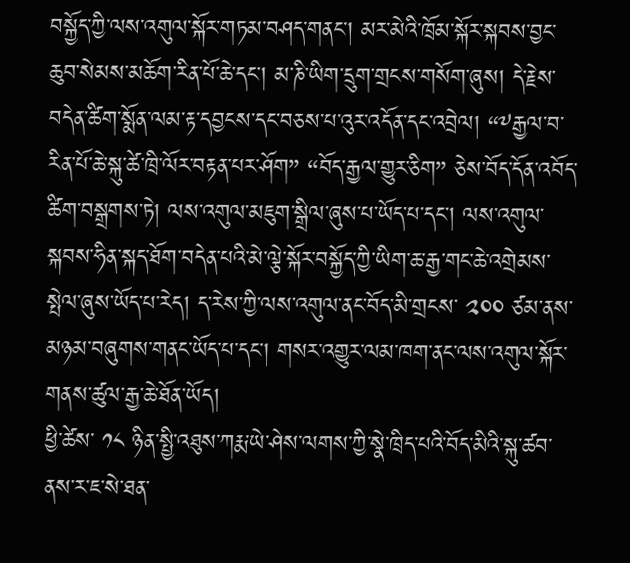བསྐྱོད་ཀྱི་ལས་འགུལ་སྐོར་གཏམ་བཤད་གནང་། མར་མེའི་ཁྲོམ་སྐོར་སྐབས་བྱང་ཆུབ་སེམས་མཆོག་རིན་པོ་ཆེ་དང་། མ་ཎི་ཡིག་དྲུག་གྲངས་གསོག་ཞུས། དེ་རྗེས་བདེན་ཚིག་སྨོན་ལམ་རྟ་དབྱངས་དང་བཅས་པ་འུར་འདོན་དང་འབྲེལ། “༸རྒྱལ་བ་རིན་པོ་ཆེ་སྐུ་ཚེ་ཁྲི་ལོར་བརྟན་པར་ཤོག” “བོད་རྒྱལ་གྱུར་ཅིག” ཅེས་བོད་དོན་འབོད་ཚིག་བསྒྲགས་ཏེ། ལས་འགུལ་མཇུག་སྒྲིལ་ཞུས་པ་ཡོད་པ་དང་། ལས་འགུལ་སྐབས་ཧིན་སྐད་ཐོག་བདེན་པའི་མེ་ལྕེ་སྐོར་བསྐྱོད་ཀྱི་ཡིག་ཆ་རྒྱ་གང་ཆེ་འགྲེམས་སྤེལ་ཞུས་ཡོད་པ་རེད། ད་རེས་ཀྱི་ལས་འགུལ་ནང་བོད་མི་གྲངས་ ༢༠༠ ཙམ་ནས་མཉམ་བཞུགས་གནང་ཡོད་པ་དང་། གསར་འགྱུར་ལམ་ཁག་ནང་ལས་འགུལ་སྐོར་གནས་ཚུལ་རྒྱ་ཆེ་ཐོན་ཡོད།
ཕྱི་ཚེས་ ༡༨ ཉིན་སྤྱི་འཐུས་ཀརྨ་ཡེ་ཤེས་ལགས་ཀྱི་སྣེ་ཁྲིད་པའི་བོད་མིའི་སྐུ་ཚབ་ནས་ར་ཇ་སེ་ཐན་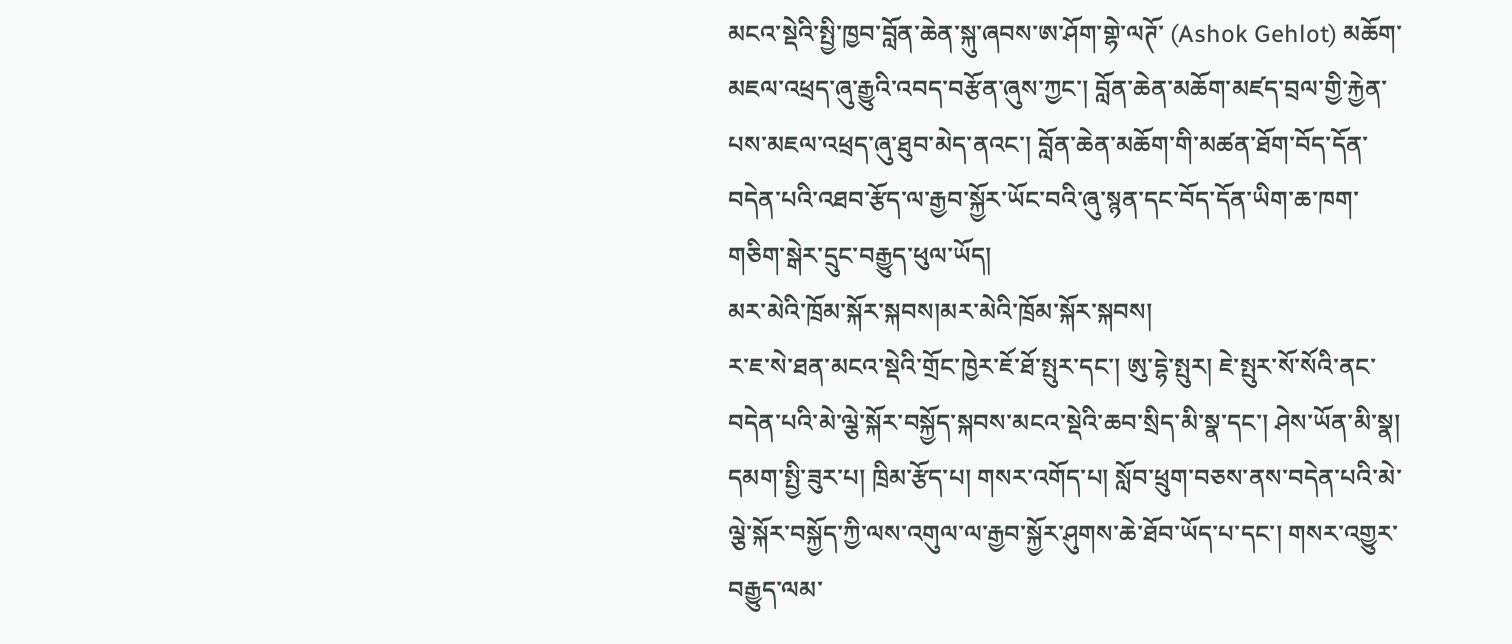མངའ་སྡེའི་སྤྱི་ཁྱབ་བློན་ཆེན་སྐུ་ཞབས་ཨ་ཤོག་གྷེ་ལཊོ་ (Ashok Gehlot) མཆོག་མཇལ་འཕྲད་ཞུ་རྒྱུའི་འབད་བརྩོན་ཞུས་ཀྱང་། བློན་ཆེན་མཆོག་མཛད་བྲལ་གྱི་རྐྱེན་པས་མཇལ་འཕྲད་ཞུ་ཐུབ་མེད་ནའང་། བློན་ཆེན་མཆོག་གི་མཚན་ཐོག་བོད་དོན་བདེན་པའི་འཐབ་རྩོད་ལ་རྒྱབ་སྐྱོར་ཡོང་བའི་ཞུ་སྙན་དང་བོད་དོན་ཡིག་ཆ་ཁག་གཅིག་སྒེར་དྲུང་བརྒྱུད་ཕུལ་ཡོད།
མར་མེའི་ཁྲོམ་སྐོར་སྐབས།མར་མེའི་ཁྲོམ་སྐོར་སྐབས།
ར་ཇ་སེ་ཐན་མངའ་སྡེའི་གྲོང་ཁྱེར་ཇོ་ཐོ་སྤུར་དང་། ཨུ་དྷེ་སྤུར། ཇེ་སྤུར་སོ་སོའི་ནང་བདེན་པའི་མེ་ལྕེ་སྐོར་བསྐྱོད་སྐབས་མངའ་སྡེའི་ཆབ་སྲིད་མི་སྣ་དང་། ཤེས་ཡོན་མི་སྣ། དམག་སྤྱི་ཟུར་པ། ཁྲིམ་རྩོད་པ། གསར་འགོད་པ། སློབ་ཕྲུག་བཅས་ནས་བདེན་པའི་མེ་ལྕེ་སྐོར་བསྐྱོད་ཀྱི་ལས་འགུལ་ལ་རྒྱབ་སྐྱོར་ཤུགས་ཆེ་ཐོབ་ཡོད་པ་དང་། གསར་འགྱུར་བརྒྱུད་ལམ་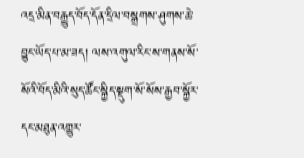འདྲ་མིན་བརྒྱུད་བོད་དོན་དྲིལ་བསྒྲགས་ཤུགས་ཆེ་བྱུང་ཡོད་པ་མ་ཟད། ལས་འགུལ་རིང་ས་གནས་སོ་སོའི་བོད་མིའི་སུད་ཚོང་སྐྱིད་སྡུག་སོ་སོས་རྒྱབ་སྐྱོར་དང་མཐུན་འགྱུར་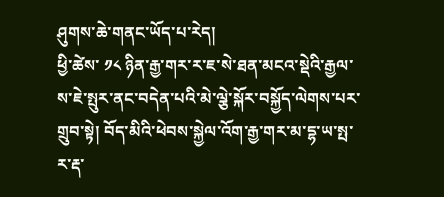ཤུགས་ཆེ་གནང་ཡོད་པ་རེད།
ཕྱི་ཚེས་ ༡༨ ཉིན་རྒྱ་གར་ར་ཇ་སེ་ཐན་མངའ་སྡེའི་རྒྱལ་ས་ཇེ་སྤུར་ནང་བདེན་པའི་མེ་ལྕེ་སྐོར་བསྐྱོད་ལེགས་པར་གྲུབ་སྟེ། བོད་མིའི་ཕེབས་སྐྱེལ་འོག་རྒྱ་གར་མ་དྷ་ཡ་སྤ་ར་རྡ་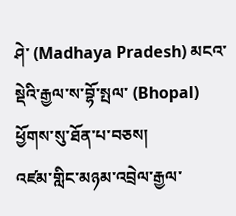ཤེ་ (Madhaya Pradesh) མངའ་སྡེའི་རྒྱལ་ས་བྷོ་སྤལ་ (Bhopal) ཕྱོགས་སུ་ཐོན་པ་བཅས།
འཛམ་གླིང་མཉམ་འབྲེལ་རྒྱལ་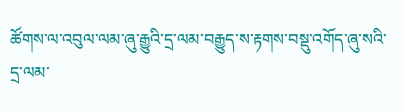ཚོགས་ལ་འབུལ་ལམ་ཞུ་རྒྱུའི་དྲ་ལམ་བརྒྱུད་ས་རྟགས་བསྡུ་འགོད་ཞུ་སའི་དྲ་ལམ་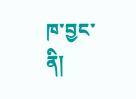ཁ་བྱང་ནི།